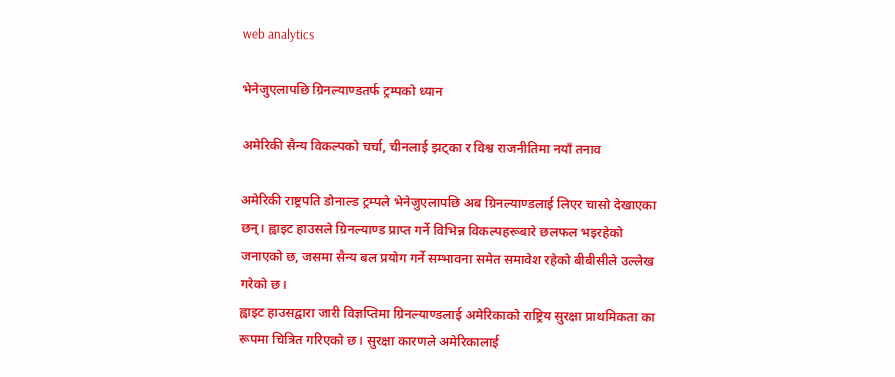web analytics

भेनेजुएलापछि ग्रिनल्याण्डतर्फ ट्रम्पको ध्यान

अमेरिकी सैन्य विकल्पको चर्चा, चीनलाई झट्का र विश्व राजनीतिमा नयाँ तनाव

अमेरिकी राष्ट्रपति डोनाल्ड ट्रम्पले भेनेजुएलापछि अब ग्रिनल्याण्डलाई लिएर चासो देखाएका छन्। ह्वाइट हाउसले ग्रिनल्याण्ड प्राप्त गर्ने विभिन्न विकल्पहरूबारे छलफल भइरहेको जनाएको छ, जसमा सैन्य बल प्रयोग गर्ने सम्भावना समेत समावेश रहेको बीबीसीले उल्लेख गरेको छ।
ह्वाइट हाउसद्वारा जारी विज्ञप्तिमा ग्रिनल्याण्डलाई अमेरिकाको राष्ट्रिय सुरक्षा प्राथमिकता का रूपमा चित्रित गरिएको छ। सुरक्षा कारणले अमेरिकालाई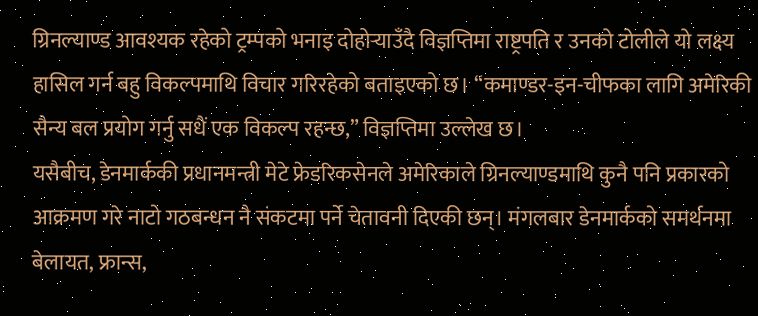ग्रिनल्याण्ड आवश्यक रहेको ट्रम्पको भनाइ दोहोर्‍याउँदै विज्ञप्तिमा राष्ट्रपति र उनको टोलीले यो लक्ष्य हासिल गर्न बहु विकल्पमाथि विचार गरिरहेको बताइएको छ। “कमाण्डर-इन-चीफका लागि अमेरिकी सैन्य बल प्रयोग गर्नु सधैं एक विकल्प रहन्छ,” विज्ञप्तिमा उल्लेख छ।
यसैबीच, डेनमार्ककी प्रधानमन्त्री मेटे फ्रेडरिकसेनले अमेरिकाले ग्रिनल्याण्डमाथि कुनै पनि प्रकारको आक्रमण गरे नाटो गठबन्धन नै संकटमा पर्ने चेतावनी दिएकी छन्। मंगलबार डेनमार्कको समर्थनमा बेलायत, फ्रान्स,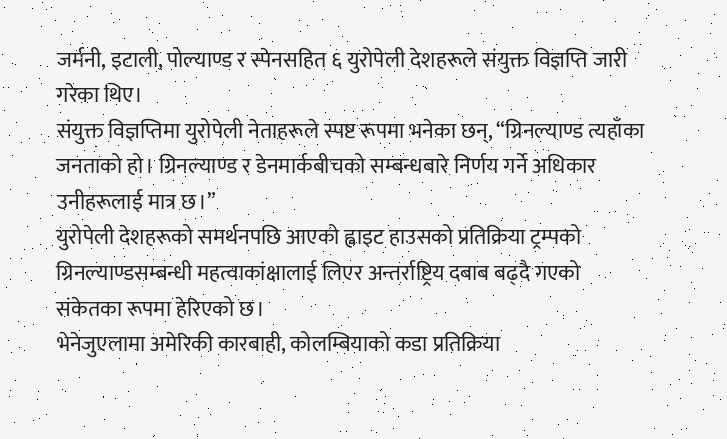जर्मनी, इटाली, पोल्याण्ड र स्पेनसहित ६ युरोपेली देशहरूले संयुक्त विज्ञप्ति जारी गरेका थिए।
संयुक्त विज्ञप्तिमा युरोपेली नेताहरूले स्पष्ट रूपमा भनेका छन्, “ग्रिनल्याण्ड त्यहाँका जनताको हो। ग्रिनल्याण्ड र डेनमार्कबीचको सम्बन्धबारे निर्णय गर्ने अधिकार उनीहरूलाई मात्र छ।”
युरोपेली देशहरूको समर्थनपछि आएको ह्वाइट हाउसको प्रतिक्रिया ट्रम्पको ग्रिनल्याण्डसम्बन्धी महत्वाकांक्षालाई लिएर अन्तर्राष्ट्रिय दबाब बढ्दै गएको संकेतका रूपमा हेरिएको छ।
भेनेजुएलामा अमेरिकी कारबाही, कोलम्बियाको कडा प्रतिक्रिया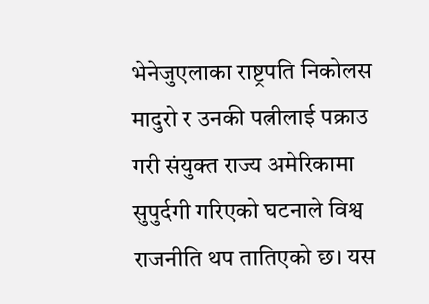भेनेजुएलाका राष्ट्रपति निकोलस मादुरो र उनकी पत्नीलाई पक्राउ गरी संयुक्त राज्य अमेरिकामा सुपुर्दगी गरिएको घटनाले विश्व राजनीति थप तातिएको छ। यस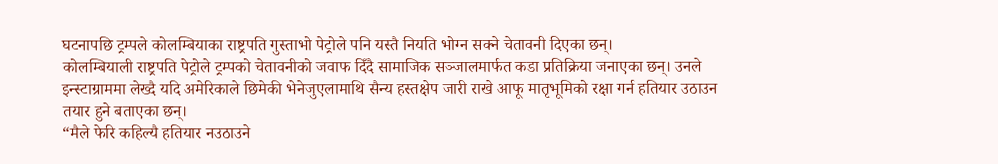घटनापछि ट्रम्पले कोलम्बियाका राष्ट्रपति गुस्ताभो पेट्रोले पनि यस्तै नियति भोग्न सक्ने चेतावनी दिएका छन्।
कोलम्बियाली राष्ट्रपति पेट्रोले ट्रम्पको चेतावनीको जवाफ दिँदै सामाजिक सञ्जालमार्फत कडा प्रतिक्रिया जनाएका छन्। उनले इन्स्टाग्राममा लेख्दै यदि अमेरिकाले छिमेकी भेनेजुएलामाथि सैन्य हस्तक्षेप जारी राखे आफू मातृभूमिको रक्षा गर्न हतियार उठाउन तयार हुने बताएका छन्।
“मैले फेरि कहिल्यै हतियार नउठाउने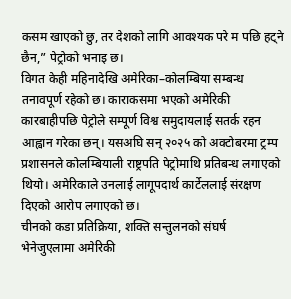कसम खाएको छु, तर देशको लागि आवश्यक परे म पछि हट्ने छैन,” पेट्रोको भनाइ छ।
विगत केही महिनादेखि अमेरिका–कोलम्बिया सम्बन्ध तनावपूर्ण रहेको छ। काराकसमा भएको अमेरिकी कारबाहीपछि पेट्रोले सम्पूर्ण विश्व समुदायलाई सतर्क रहन आह्वान गरेका छन्। यसअघि सन् २०२५ को अक्टोबरमा ट्रम्प प्रशासनले कोलम्बियाली राष्ट्रपति पेट्रोमाथि प्रतिबन्ध लगाएको थियो। अमेरिकाले उनलाई लागूपदार्थ कार्टेललाई संरक्षण दिएको आरोप लगाएको छ।
चीनको कडा प्रतिक्रिया, शक्ति सन्तुलनको संघर्ष
भेनेजुएलामा अमेरिकी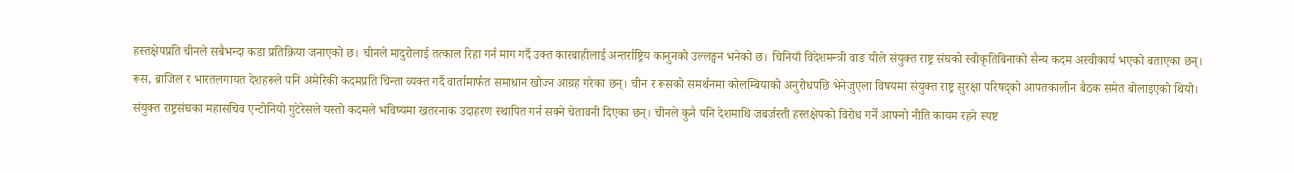हस्तक्षेपप्रति चीनले सबैभन्दा कडा प्रतिक्रिया जनाएको छ। चीनले मादुरोलाई तत्काल रिहा गर्न माग गर्दै उक्त कारबाहीलाई अन्तर्राष्ट्रिय कानुनको उल्लङ्घन भनेको छ। चिनियाँ विदेशमन्त्री वाङ यीले संयुक्त राष्ट्र संघको स्वीकृतिबिनाको सैन्य कदम अस्वीकार्य भएको बताएका छन्।
रूस, ब्राजिल र भारतलगायत देशहरूले पनि अमेरिकी कदमप्रति चिन्ता व्यक्त गर्दै वार्तामार्फत समाधान खोज्न आग्रह गरेका छन्। चीन र रूसको समर्थनमा कोलम्बियाको अनुरोधपछि भेनेजुएला विषयमा संयुक्त राष्ट्र सुरक्षा परिषद्को आपतकालीन बैठक समेत बोलाइएको थियो।
संयुक्त राष्ट्रसंघका महासचिव एन्टोनियो गुटेरेसले यस्तो कदमले भविष्यमा खतरनाक उदाहरण स्थापित गर्न सक्ने चेतावनी दिएका छन्। चीनले कुनै पनि देशमाथि जबर्जस्ती हस्तक्षेपको विरोध गर्ने आफ्नो नीति कायम रहने स्पष्ट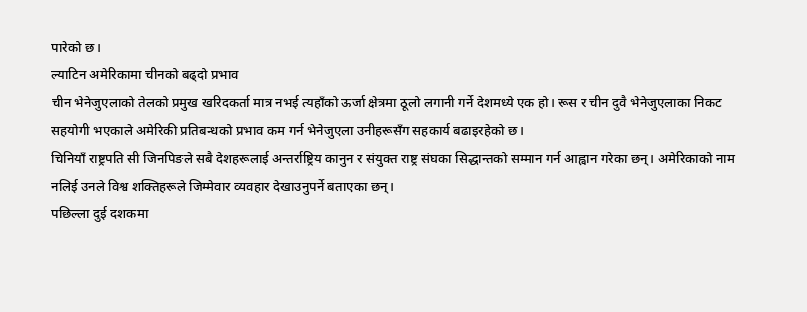पारेको छ।
ल्याटिन अमेरिकामा चीनको बढ्दो प्रभाव
चीन भेनेजुएलाको तेलको प्रमुख खरिदकर्ता मात्र नभई त्यहाँको ऊर्जा क्षेत्रमा ठूलो लगानी गर्ने देशमध्ये एक हो। रूस र चीन दुवै भेनेजुएलाका निकट सहयोगी भएकाले अमेरिकी प्रतिबन्धको प्रभाव कम गर्न भेनेजुएला उनीहरूसँग सहकार्य बढाइरहेको छ।
चिनियाँ राष्ट्रपति सी जिनपिङले सबै देशहरूलाई अन्तर्राष्ट्रिय कानुन र संयुक्त राष्ट्र संघका सिद्धान्तको सम्मान गर्न आह्वान गरेका छन्। अमेरिकाको नाम नलिई उनले विश्व शक्तिहरूले जिम्मेवार व्यवहार देखाउनुपर्ने बताएका छन्।
पछिल्ला दुई दशकमा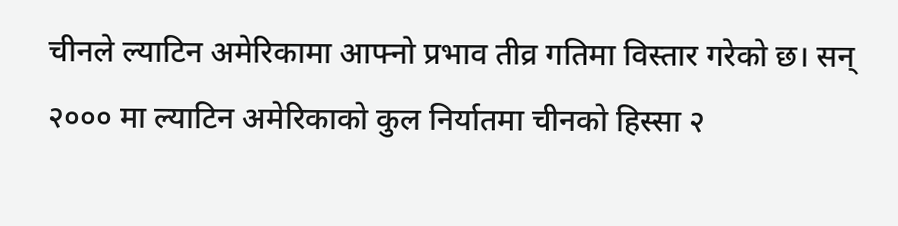चीनले ल्याटिन अमेरिकामा आफ्नो प्रभाव तीव्र गतिमा विस्तार गरेको छ। सन् २००० मा ल्याटिन अमेरिकाको कुल निर्यातमा चीनको हिस्सा २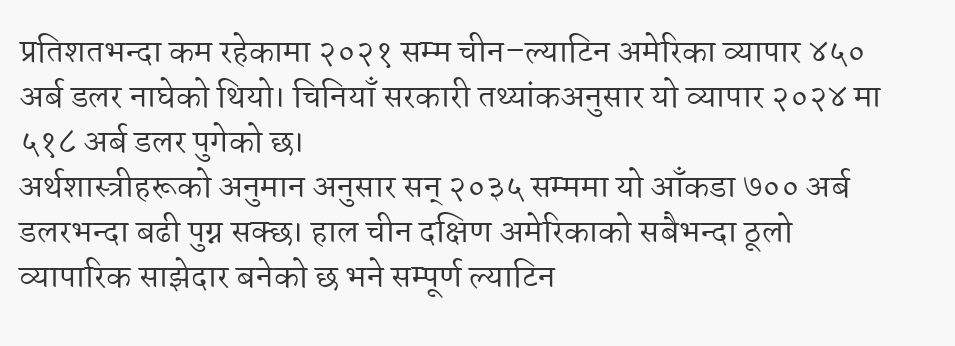प्रतिशतभन्दा कम रहेकामा २०२१ सम्म चीन–ल्याटिन अमेरिका व्यापार ४५० अर्ब डलर नाघेको थियो। चिनियाँ सरकारी तथ्यांकअनुसार यो व्यापार २०२४ मा ५१८ अर्ब डलर पुगेको छ।
अर्थशास्त्रीहरूको अनुमान अनुसार सन् २०३५ सम्ममा यो आँकडा ७०० अर्ब डलरभन्दा बढी पुग्न सक्छ। हाल चीन दक्षिण अमेरिकाको सबैभन्दा ठूलो व्यापारिक साझेदार बनेको छ भने सम्पूर्ण ल्याटिन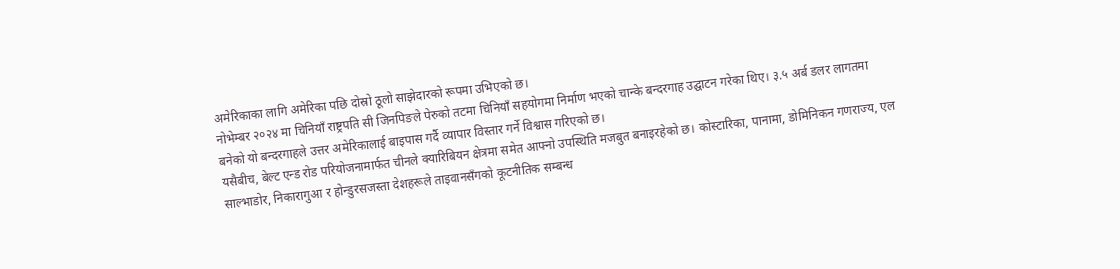अमेरिकाका लागि अमेरिका पछि दोस्रो ठूलो साझेदारको रूपमा उभिएको छ।
नोभेम्बर २०२४ मा चिनियाँ राष्ट्रपति सी जिनपिङले पेरुको तटमा चिनियाँ सहयोगमा निर्माण भएको चान्के बन्दरगाह उद्घाटन गरेका थिए। ३.५ अर्ब डलर लागतमा बनेको यो बन्दरगाहले उत्तर अमेरिकालाई बाइपास गर्दै व्यापार विस्तार गर्ने विश्वास गरिएको छ।
यसैबीच, बेल्ट एन्ड रोड परियोजनामार्फत चीनले क्यारिबियन क्षेत्रमा समेत आफ्नो उपस्थिति मजबुत बनाइरहेको छ। कोस्टारिका, पानामा, डोमिनिकन गणराज्य, एल साल्भाडोर, निकारागुआ र होन्डुरसजस्ता देशहरूले ताइवानसँगको कूटनीतिक सम्बन्ध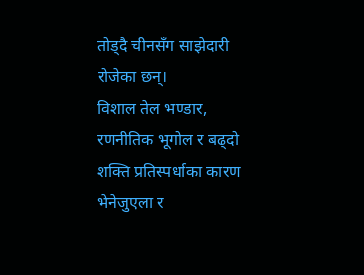तोड्दै चीनसँग साझेदारी रोजेका छन्।
विशाल तेल भण्डार, रणनीतिक भूगोल र बढ्दो शक्ति प्रतिस्पर्धाका कारण भेनेजुएला र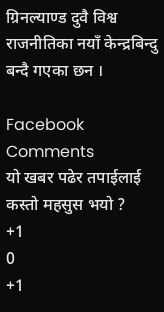ग्रिनल्याण्ड दुवै विश्व राजनीतिका नयाँ केन्द्रबिन्दु बन्दै गएका छन ।

Facebook Comments
यो खबर पढेर तपाईलाई कस्तो महसुस भयो ?
+1
0
+1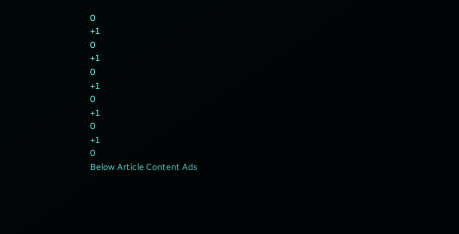0
+1
0
+1
0
+1
0
+1
0
+1
0
Below Article Content Ads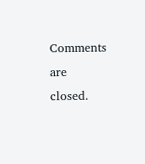Comments are closed.